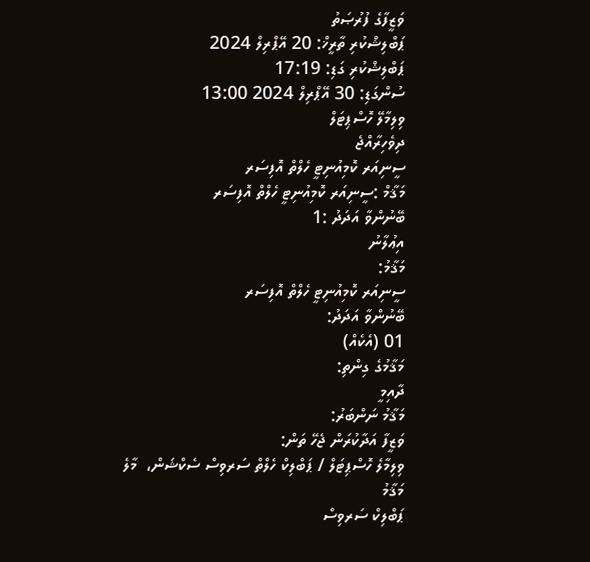ވަޒީފާގެ ފުރުޞަތު
ޕަބްލިޝްކުރި ތާރީޚް: 20 އޭޕްރިލް 2024
ޕަބްލިޝްކުރި ގަޑި: 17:19
ސުންގަޑި: 30 އޭޕްރިލް 2024 13:00
ވިލިމާލޭ ހޮސްޕިޓަލް
ދިވެހިރާއްޖެ
ސީނިއަރ ކޮމިއުނިޓީ ހެލްތް އޮފިސަރ
މަޤާމް :ސީނިއަރ ކޮމިއުނިޓީ ހެލްތް އޮފިސަރ
ބޭނުންވާ އަދަދު :1
އިޢުލާނު
މަޤާމު:
ސީނިއަރ ކޮމިއުނިޓީ ހެލްތް އޮފިސަރ
ބޭނުންވާ އަދަދު:
01 (އެކެއް)
މަޤާމުގެ ގިންތި:
ދާއިމީ
މަޤާމު ނަންބަރު:
ވަޒީފާ އަދާކުރަން ޖެހޭ ތަން:
ވިލިމާލެ ހޮސްޕިޓަލް / ޕަބްލިކް ހެލްތް ސަރވިސް ސެކްޝަން،  މާލެ
މަޤާމު
ޕަބްލިކް ސަރވިސް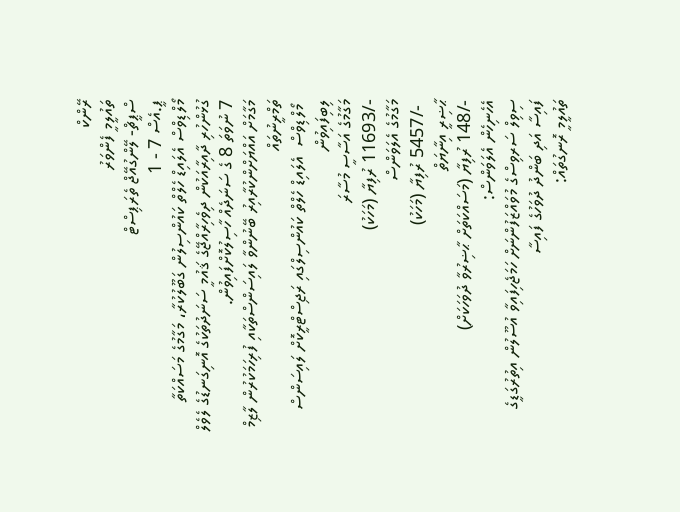ރޭންކް
ތައުލީމީ ފެންވަރު
ސްޕީޗް- ލޭންގުއޭޖް ތެރަޕިސްޓް
ޕީ.އެސް 7 - 1
މޯލްޑިވްސް އެލައިޑް ހެލްތް ކައުންސިލުން ގަބޫލުކުރާ، މަގާމުގެ މަސައްކަތާ ގުޅުންހުރި ދާއިރާއަކުން ދިވެހިރާއްޖޭގެ ޤައުމީ ސަނަދުތަކުގެ އޮނިގަނޑުގެ ލެވެލް 7 ނުވަތަ 8 ގެ ސަނަދެއް ހާސިލުކޮށްފައިވުން.
މަގާމަށް އައްޔަށްންކުރާއިރު ބޭނުންވާ ލައިސަންސްތަކާއި ފުރިހަމަކުރުން ލާޒިމް ތަމްރީނުތައް
 މޯލްޑިވްސް  އެލައިޑް ހެލްތް ކައުންސިލްގައި ރަޖިސްޓްރީކޮށް ލައިސަންސް ލިބިފައިވުން
މަގާމުގެ އަސާސީ މުސާރަ
-/11693 ރުފިޔާ (މަހަކު)
މަގާމުގެ އެލަވަންސް
 -/5457 ރުފިޔާ (މަހަކު)
ޙާޟިރީ އިނާޔަތް
-/148 ރުފިޔާ (މަސައްކަތަށް ޙާޟިރުވާ ދުވަހަކަށް)
އެހެނިހެން އެލަވަންސް:
ސިވިލް ސަރވިސްގެ މުވައްޒަފުންނަށް ހަމަޖެހިފައިވާ އުސޫލުން އިތުރުގަޑީގެ ފައިސާ އަދި ބަންދު ދުވަހުގެ ފައިސާ
ތައުލީމީ ރޮނގުތައް: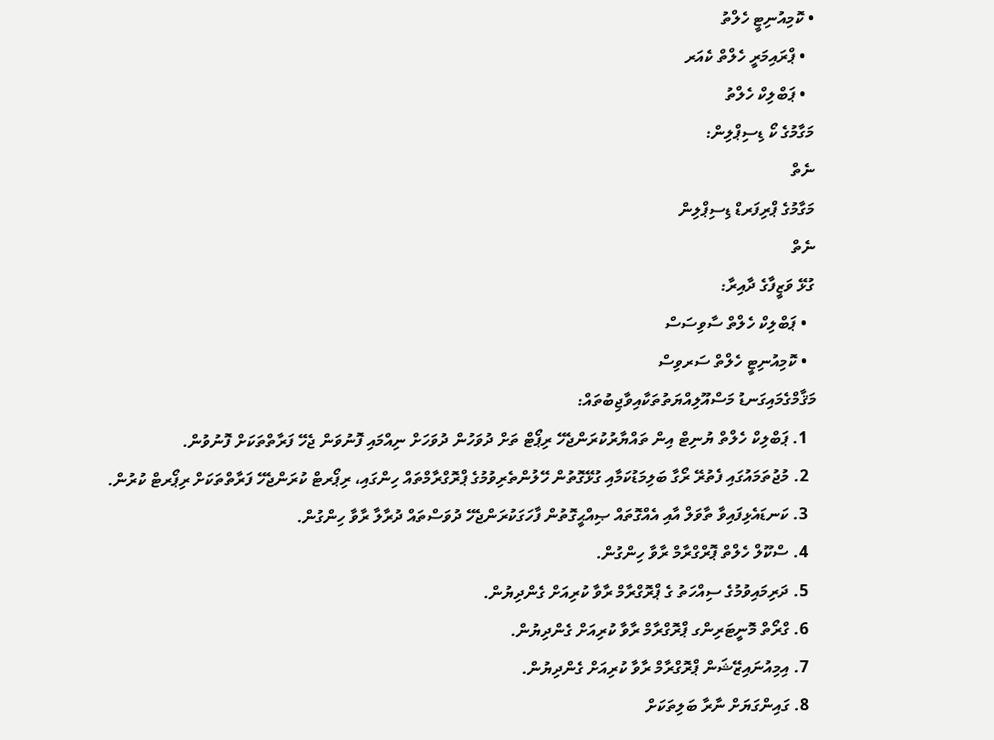• ކޮމިއުނިޓީ ހެލްތު
  • ޕްރައިމަރީ ހެލްތް ކެއަރ
  • ޕަބްލިކް ހެލްތު
މަގާމުގެ ކޯ ޑިސިޕްލިން:
ނެތް
މަގާމުގެ ޕްރިފަރޑް ޑިސިޕްލިން
ނެތް
ގުޅޭ ވަޒީފާގެ ދާއިރާ:
  • ޕަބްލިކް ހެލްތް ސާވިސަސް
  • ކޮމިއުނިޓީ ހެލްތް ސަރވިސް
މަޤާމްގެމައިގަނޑު މަސްއޫލިއްޔަތުތަކާއިވާޖިބުތައް:
  1. ޕަބްލިކް ހެލްތް ޔުނިޓް އިން ތައްޔާރުކުރަންޖެހޭ ރިޕޯޓް ތަށް ދުވަހުން ދުވަހަށް ނިއްމައި ފޮނުވަން ޖެހޭ ފަރާތްތަކަށް ފޮނުވުން.
  2. މުޖުތަމައުގައި ފެތުރޭ ރޯގާ ބަލިމަޑުކަމާއި ގުޅޭގޮތުން ހޭލުންތެރިވުމުގެ ޕްރޮގްރާމްތައް ހިންގައި، ރިޕޯރޓް ކުރަންޖެހޭ ފަރާތްތަކަށް ރިޕޯރޓް ކުރުން.
  3. ކަނޑައެޅިފައިވާ ތާވަލް އާއި އެއްގޮތައް ޞިއްޙީގޮތުން ފާހަގަކުރަންޖެހޭ ދުވަސްތައް ދުރާލާ ރާވާ ހިންގުން.
  4. ސްކޫލް ހެލްތް ޕޮރްގްރާމް ރާވާ ހިންގުން.
  5. ދަރިމައިވުމުގެ ސިއްހަތު ގެ ޕްރޮގްރާމް ރާވާ ކުރިއަށް ގެންދިޔުން.
  6. ގްރޯތް މޮނީޓަރިންގ ޕްރޮގްރާމް ރާވާ ކުރިއަށް ގެންދިޔުން.
  7. އިމިއުނައިޒޭޝަން ޕްރޮގްރާމް ރާވާ ކުރިއަށް ގެންދިޔުން.
  8. ގައިންގަޔަށް ނާރާ ބަލިތަކަށް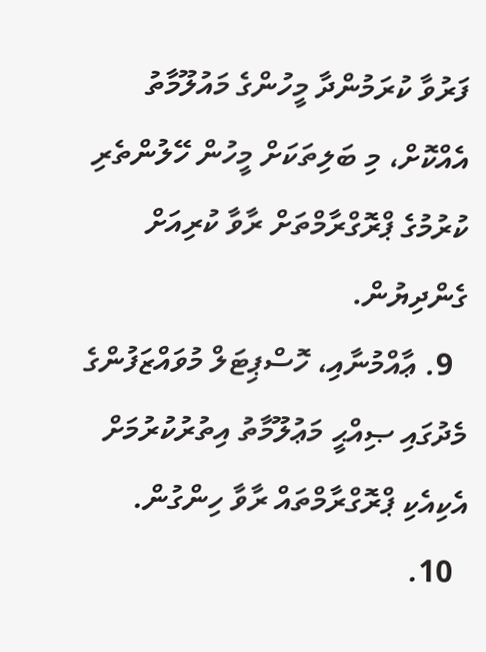ފަރުވާ ކުރަމުންދާ މީހުންގެ މައުލޫމާތު އެއްކޮށް، މި ބަލިތަކަށް މީހުން ހޭލުންތެރި ކުރުމުގެ ޕްރޮގްރާމްތަށް ރާވާ ކުރިއަށް ގެންދިޔުން.
  9. ޢާއްމުނާއި، ހޮސްޕިޓަލް މުވައްޒަފުންގެ މެދުގައި ޞިއްޙީ މަޢުލޫމާތު އިތުރުކުރުމަށް އެކިއެކި ޕްރޮގްރާމްތައް ރާވާ ހިންގުން.
  10.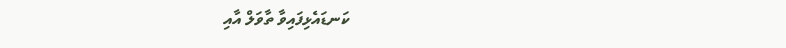ކަނޑައެޅިފައިވާ ތާވަލް އާއި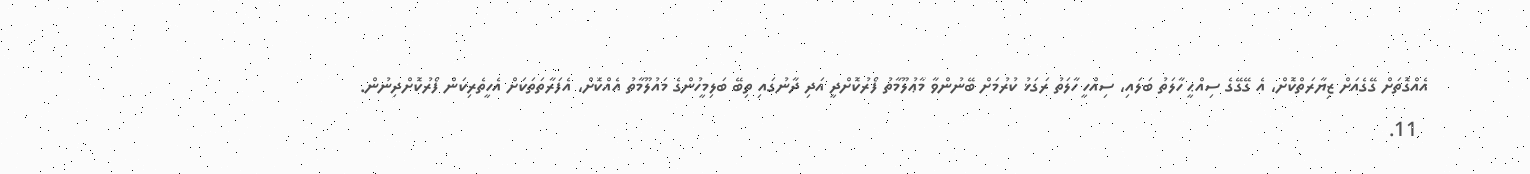އެއްގޮތަށް ގޭގެއަށް ޒިޔާރަތްކޮށް، އެ ގޭގޭގެ ސިއްޙީ ހާލަތު ބަލައި، ސިއްހީ ހާލަތު ރަގަޅު ކުރުމަށް ބޭނުންވާ މާޢުލޫމާތު ފޯރުކޮށްދީ އަދި ދާނުގައި ތިބޭ ބަލިމީހުންގެ މައުލޫމާތު އެއްކޮށް، އެފަރާތަތަކަށް އެހީތެރިކަން ފޯރުކޮށްދިނުން.
  11.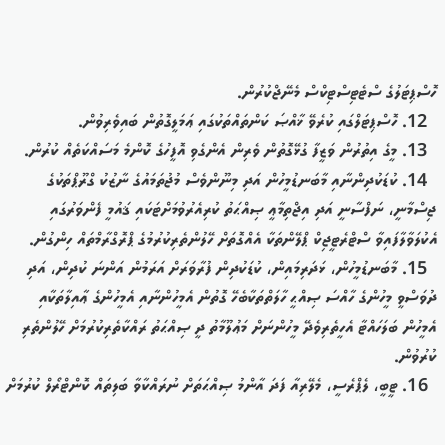ހޮސްޕިޓަލުގެ ސްޓެޓިސްޓިކްސް މެނޭޖްކުރުން.
  12. ހޮސްޕިޓަލްގައި ކުރެވޭ ޚާއްޞަ ކަންތައްތަކުގައި ޢަމަލީގޮތުން ބައިވެރިވުން.
  13. މީގެ އިތުރުން ވަޒީފާ ގުޅޭގޮތުން ވެރިން އެންގެވި އޮފީހުގެ ކޮންމެ މަސައްކަތެއް ކުރުން.
  14. ކުޑަކުދިންނާއި މާބަނޑުމީހުން އަދި މިނޫންވެސް މުޖުތަމައުގެ ނާޒުކު ގްރޫޕްތަކުގެ ޖިސްމާނީ، ނަފްސާނީ އަދި އިޖްތިމާޢީ ޞިއްޙަތު ކުރިއެރުވުމަށްޓަކައި ޤައުމީ ފެންވަރުގައި އެކުލަވާލާފައިވާ ސްޓްރެޓީޖިކް ޕްލޭންތަކާ އެއްގޮތަށް ހޭލުންތެރިކުރުމުގެ ޕްރޮގްރާމްތައް ހިންގުން.
  15. މާބަނޑުމީހުން، ޅަދަރިމައިން، ކުޑަކުދިން ފުރާވަރަށް އަރަމުން އަންނަ ކުދިން، އަދި ދުވަސްވީ މީހުންގެ ހާއްސަ ޞިއްޙީ ހާލަތްތަކާބެހޭ ގޮތުން އެމީހުންނާއި އެމީހުންގެ ޢާއިލާތަކާއި އެމީހުން ބަލަހައްޓާ އެހީތެރިވެދޭ މީހުންނަށް މަޢުލޫމާތު ދީ ޞިއްޙަތު ރައްކާތެރިކުރުމަށް ހޭލުންތެރި ކުރުވުން.
  16. ޓީބީ، ލެޕްރެސީ، މެލޭރިއާ ފަދަ އާންމު ޞިއްޙަތަށް ނުރައްކާވާ ބަލިތައް ކޮންޓްރޯލް ކުރުމަށް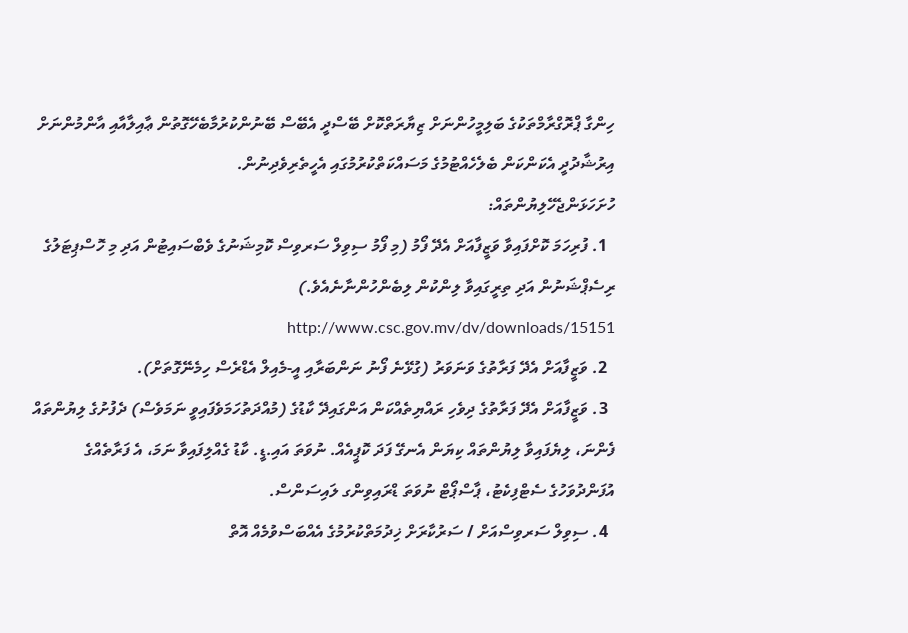ހިންގާ ޕްރޮގްރާމްތަކުގެ ބަލިމީހުންނަށް ޒިޔާރަތްކޮށް ބޭސްދީ އެބޭސް ބޭނުންކުރުމާބެހޭގޮތުން ޢާއިލާއާއި އާންމުންނަށް އިރުޝާދުދީ އެކަންކަން ބެލެހެއްޓުމުގެ މަސައްކަތްކުރުމުގައި އެހީތެރިވެދިނުން.
ހުށަހަޅަންޖެހޭލިޔުންތައް:
  1. ފުރިހަމަ ކޮށްފައިވާ ވަޒީފާއަށް އެދޭ ފޯމު (މި ފޯމު ސިވިލް ސަރވިސް ކޮމިޝަނުގެ ވެބްސައިޓުން އަދި މި ހޮސްޕިޓަލުގެ ރިސެޕްޝަނުން އަދި ތިރީގައިވާ ލިންކުން ލިބެންހުންނާނެއެވެ.) http://www.csc.gov.mv/dv/downloads/15151
  2. ވަޒީފާއަށް އެދޭ ފަރާތުގެ ވަނަވަރު (ގުޅޭނެ ފޯނު ނަންބަރާއި އީ-މެއިލް އެޑްރެސް ހިމެނޭގޮތަށް).
  3. ވަޒީފާއަށް އެދޭ ފަރާތުގެ ދިވެހި ރައްޔިތެއްކަން އަންގައިދޭ ކާޑުގެ (މުއްދަތުހަމަވެފައިވީ ނަމަވެސް) ދެފުށުގެ ލިޔުންތައް ފެންނަ، ލިޔެފައިވާ ލިޔުންތައް ކިޔަން އެނގޭ ފަދަ ކޮޕީއެއް. ނުވަތަ އައި.ޑީ. ކާޑު ގެއްލިފައިވާ ނަމަ، އެ ފަރާތެއްގެ އުފަންދުވަހުގެ ސެޓްފިކެޓު، ޕާސްޕޯޓް ނުވަތަ ޑްރައިވިންގ ލައިސަންސް.
  4. ސިވިލް ސަރވިސްއަށް / ސަރުކާރަށް ޚިދުމަތްކުރުމުގެ އެއްބަސްވުމެއް އޮތް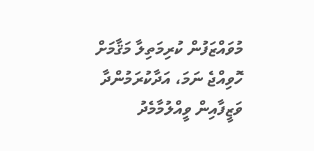މުވައްޒަފުން ކުރިމަތިލާ މަޤާމަށް ހޮވިއްޖެ ނަމަ، އަދާކުރަމުންދާ ވަޒީފާއިން ވީއްލުމާމެދު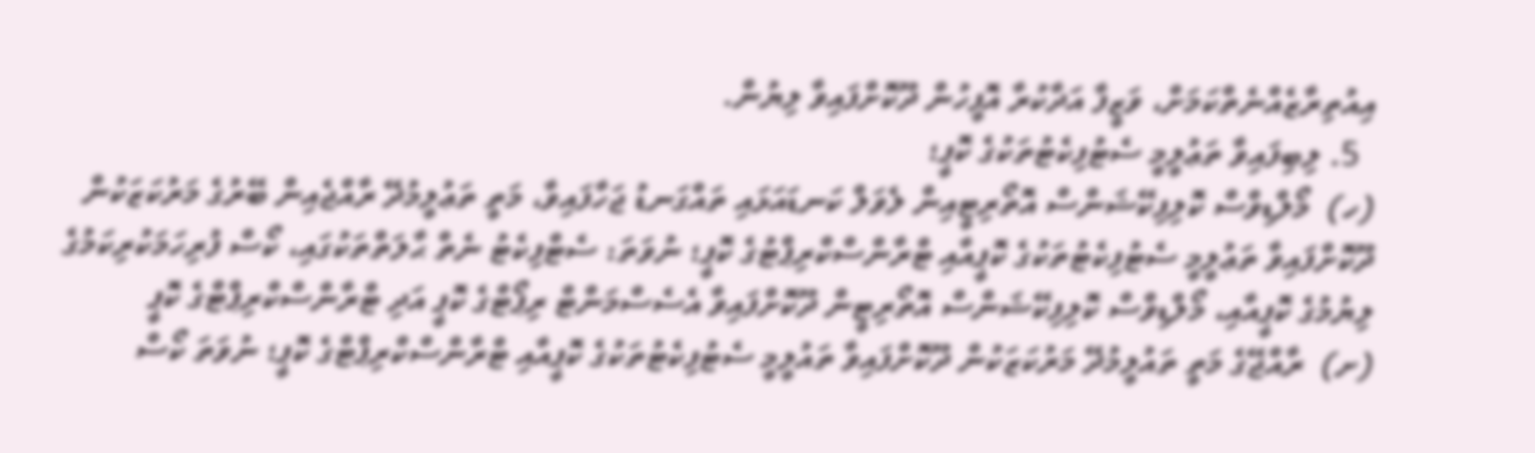އިއުތިރާޒެއްނެތްކަމަށް، ވަޒީފާ އަދާކުރާ އޮފީހުން ދޫކޮށްފައިވާ ލިޔުން.
  5. ލިބިފައިވާ ތަޢުލީމީ ސެޓުފިކެޓުތަކުގެ ކޮޕީ؛
(ހ)  މޯލްޑިވްސް ކޮލިފިކޭޝަންސް އޮތޯރިޓީއިން ލެވަލް ކަނޑައަޅައި ތައްގަނޑު ޖަހާފައިވާ، މަތީ ތަޢުލީމުދޭ ރާއްޖެއިން ބޭރުގެ މަރުކަޒަކުން ދޫކޮށްފައިވާ ތަޢުލީމީ ސެޓުފިކެޓުތަކުގެ ކޮޕީއާއި ޓްރާންސްކްރިޕްޓުގެ ކޮޕީ؛ ނުވަތަ: ސެޓްފިކެޓު ނެތް ޙާލަތްތަކުގައި، ކޯސް ފުރިހަމަކުރިކަމުގެ ލިޔުމުގެ ކޮޕީއާއި، މޯލްޑިވްސް ކޮލިފިކޭޝަންސް އޮތޯރިޓީން ދޫކޮށްފައިވާ އެސެސްމަންޓް ރިޕޯޓްގެ ކޮޕީ އަދި ޓްރާންސްކްރިޕްޓްގެ ކޮޕީ
(ށ)  ރާއްޖޭގެ މަތީ ތައުލީމުދޭ މަރުކަޒަކުން ދޫކޮށްފައިވާ ތައުލީމީ ސެޓުފިކެޓުތަކުގެ ކޮޕީއާއި ޓްރާންސްކްރިޕްޓްގެ ކޮޕީ؛ ނުވަތަ ކޯސް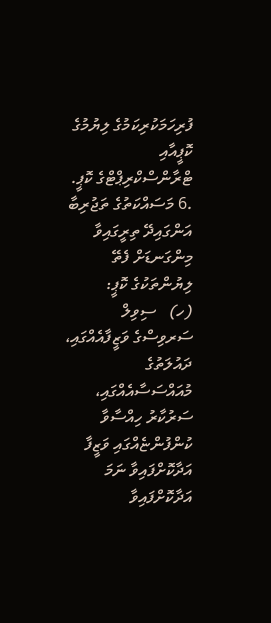ފުރިހަމަކުރިކަމުގެ ލިޔުމުގެ ކޮޕީއާއި ޓްރާންސްކްރިޕްޓްގެ ކޮޕީ.
.6 މަސައްކަތުގެ ތަޖުރިބާ އަންގައިދޭ ތިރީގައިވާ މިންގަނޑަށް ފެތޭ ލިޔުންތަކުގެ ކޮޕީ:
(ހ)   ސިވިލް ސަރވިސްގެ ވަޒީފާއެއްގައި، ދައުލަތުގެ މުއައްސަސާއެއްގައި، ސަރުކާރު ހިއްސާވާ ކުންފުންޏެއްގައި ވަޒީފާ އަދާކޮށްފައިވާ ނަމަ އަދާކޮށްފައިވާ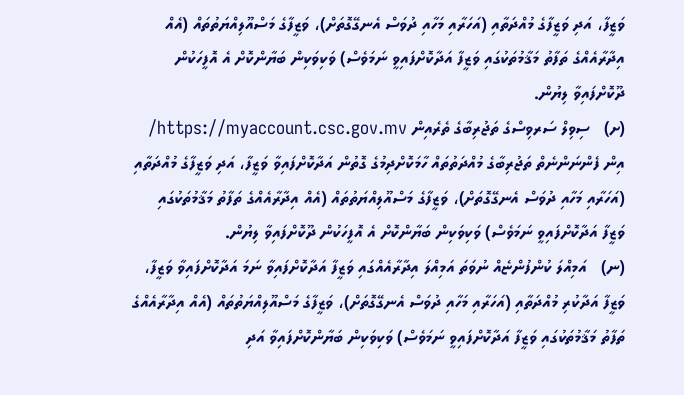ވަޒީފާ، އަދި ވަޒީފާގެ މުއްދަތާއި (އަހަރާއި މަހާއި ދުވަސް އެނގޭގޮތަށް)، ވަޒީފާގެ މަސްއޫލިއްޔަތުތައް (އެއް އިދާރާއެއްގެ ތަފާތު މަޤާމުތަކުގައި ވަޒީފާ އަދާކޮށްފައިވީ ނަމަވެސް) ވަކިވަކިން ބަޔާންކޮށް އެ އޮފީހަކުން ދޫކޮށްފައިވާ ލިޔުން.
(ށ)   ސިވިލް ސަރވިސްގެ ތަޖުރިބާގެ ތެރެއިން https://myaccount.csc.gov.mv/ އިން ފެންނަންނެތް ތަޖުރިބާގެ މުއްދަތުތައް ހާމަކޮށްދިމުގެ ގޮތުން އަދާކޮށްފައިވާ ވަޒީފާ، އަދި ވަޒީފާގެ މުއްދަތާއި (އަހަރާއި މަހާއި ދުވަސް އެނގޭގޮތަށް)، ވަޒީފާގެ މަސްއޫލިއްޔަތުތައް (އެއް އިދާރާއެއްގެ ތަފާތު މަޤާމުތަކުގައި ވަޒީފާ އަދާކޮށްފައިވީ ނަމަވެސް) ވަކިވަކިން ބަޔާންކޮށް އެ އޮފީހަކުން ދޫކޮށްފައިވާ ލިޔުން.
(ނ)   އަމިއްލަ ކުންފުންޏެއް ނުވަތަ އަމިއްލަ އިދާރާއެއްގައި ވަޒީފާ އަދާކޮށްފައިވާ ނަމަ އަދާކޮށްފައިވާ ވަޒީފާ، ވަޒީފާ އަދާކުރި މުއްދަތާއި (އަހަރާއި މަހާއި ދުވަސް އެނގޭގޮތަށް)، ވަޒީފާގެ މަސްއޫލިއްޔަތުތައް (އެއް އިދާރާއެއްގެ ތަފާތު މަޤާމުތަކުގައި ވަޒީފާ އަދާކޮށްފައިވީ ނަމަވެސް) ވަކިވަކިން ބަޔާންކޮށްފައިވާ އަދި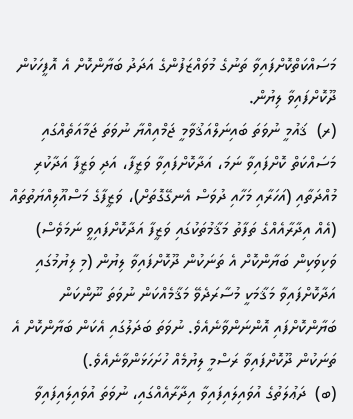މަސައްކަތްކޮށްފައިވާ ތަނުގެ މުވައްޒަފުންގެ އަދަދު ބަޔާންކޮށް އެ އޮފީހަކުން ދޫކޮށްފައިވާ ލިޔުން.
(ރ)  ޤައުމީ ނުވަތަ ބައިނަލްއަޤުވާމީ ޖަމްއިއްޔާ ނުވަތަ ޖަމާއަތެއްގައި މަސައްކަތް ކޮށްފައިވާ ނަމަ، އަދާކޮށްފައިވާ ވަޒީފާ، އަދި ވަޒީފާ އަދާކުރި މުއްދަތާއި (އަހަރާއި މަހާއި ދުވަސް އެނގޭގޮތަށް)، ވަޒީފާގެ މަސްއޫލިއްޔަތުތައް (އެއް އިދާރާއެއްގެ ތަފާތު މަޤާމުތަކުގައި ވަޒީފާ އަދާކޮށްފައިވީ ނަމަވެސް) ވަކިވަކިން ބަޔާންކޮށް އެ ތަނަކުން ދޫކޮށްފައިވާ ލިޔުން (މި ލިޔުމުގައި އަދާކޮށްފައިވާ މަޤާމަކީ މުސާރަދެވޭ މަޤާމެއްކަން ނުވަތަ ނޫންކަން ބަޔާންކޮށްފައި އޮންނަންވާނެއެވެ. ނުވަތަ ބަދަލުގައި އެކަން ބަޔާންކޮށް އެ ތަނަކުން ދޫކޮށްފައިވާ ރަސްމީ ލިޔުމެއް ހުށަހަޅަންވާނެއެވެ.)
(ބ)  ދަޢުލަތުގެ އުވައިލައިފައިވާ އިދާރާއެއްގައި، ނުވަތަ އުވައިލައިފައިވާ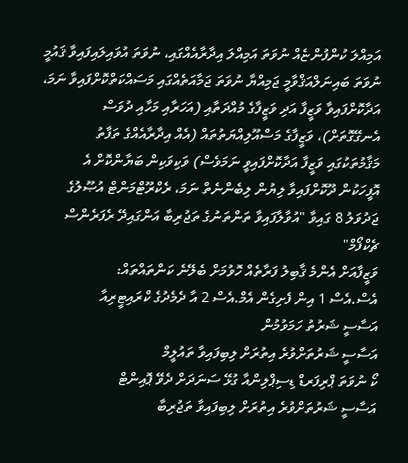އަމިއްލަ ކުންފުންޏެއް ނުވަތަ އަމިއްލަ އިދާރާއެއްގައި، ނުވަތަ އުވައިލައިފައިވާ ޤައުމީ ނުވަތަ ބައިނަލްއަޤްވާމީ ޖަމިއްޔާ ނުވަތަ ޖަމާއަތެއްގައި މަސައްކަތްކޮށްފައިވާ ނަމަ، އަދާކޮށްފައިވާ ވަޒީފާ އަދި ވަޒީފާގެ މުއްދަތާއި (އަހަރާއި މަހާއި ދުވަސް އެނގޭގޮތަށް)، ވަޒީފާގެ މަސްއޫލިއްޔަތުތައް (އެއް އިދާރާއެއްގެ ތަފާތު މަޤާމުތަކުގައި ވަޒީފާ އަދާކޮށްފައިވީ ނަމަވެސް) ވަކިވަކިން ބަޔާންކޮށް އެ އޮފީހަކުން ދޫކޮށްފައިވާ ލިޔުން ލިބެންނެތް ނަމަ، ރެކްރޫޓްމަންޓް އުޞޫލުގެ ޖަދުވަލު 8 ގައިވާ "އުވާލާފައިވާ ތަންތަނުގެ ތަޖުރިބާ އަންގައިދޭ ރެފަރެންސް ޗެކްފޯމް"
ވަޒީފާއަށް އެންމެ ޤާބިލު ފަރާތެއް ހޮވުމަށް ބެލޭނެ ކަންތައްތައް:
އެސް.އެސް 1 އިން ފެށިގެން އެމް.އެސް 2 އާ ދެމެދުގެ ކްރައިޓީރިއާ
އަސާސީ ޝަރުތު ހަމަވުމުން
އަސާސީ ޝަރުތަށްވުރެ އިތުރަށް ލިބިފައިވާ ތައުލީމް
ކޯ ނުވަތަ ޕްރިފަރޑް ޑިސިޕްލިންއާ ގުޅޭ ސަނަދަށް ދެވޭ ޕޮއިންޓް
އަސާސީ ޝަރުތަށްވުރެ އިތުރަށް ލިބިފައިވާ ތަޖުރިބާ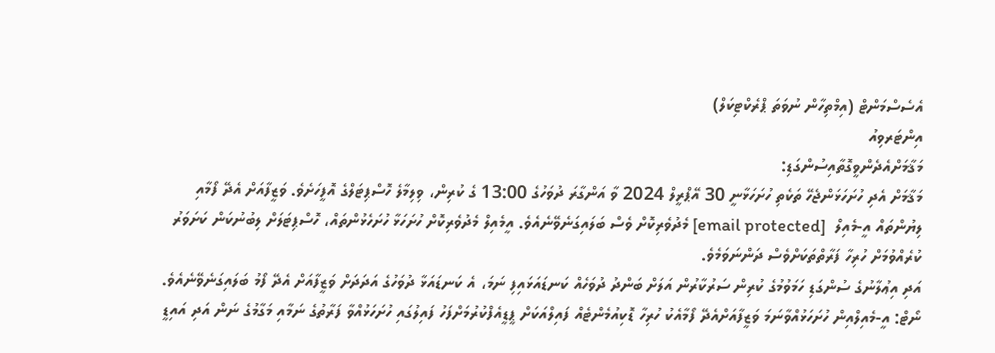އެސެސްމަންޓް (އިމްތިހާން ނުވަތަ ޕްރެކްޓިކަލް)
އިންޓަރވިއު
މަޤާމަށްއެދެންވީގޮތާއިސުންގަޑި:
މަޤާމަށް އެދި ހުށަހަޅަންޖެހޭ ތަކެތި ހުށަހަޅާނީ 30 އޭޕްރީލް 2024 ވާ އަންގާރަ ދުވަހުގެ 13:00 ގެ ކުރިން، ވިލިމާލެ ހޮސްޕިޓަލްގެ އޮފީހަށެވެ. ވަޒީފާއަށް އެދޭ ފޯމާއި ލިޔުންތައް އީ-މެއިލް  [email protected] މެދުވެރިކޮށް ވެސް ބަލައިގަނެވޭނެއެވެ. އީމެއިލް މެދުވެރިކޮށް ހުށަހަޅާ ހުށަހެޅުންތައް، ހޮސްޕިޓަލަށް ލިބުނުކަން ކަށަވަރު ކުރެއްވުމަށް ހުރިހާ ފަރާތްތަކަށްވެސް ދަންނަވަމެވެ.
އަދި އިޢުލާނުގެ ސުންގަޑި ހަމަވުމުގެ ކުރިން ސަރުކާރުން އަލަށް ބަންދު ދުވަހެއް ކަނޑައަޅައިފި ނަމަ، އެ ކަނޑައަޅާ ދުވަހުގެ އަދަދަށް ވަޒީފާއަށް އެދޭ ފޯމު ބަލައިގަނެވޭނެއެވެ.
ނޯޓް: އީ-މެއިލްއިން ހުށަހަޅުއްވާނަމަ ވަޒީފާއަށްއެދޭ ފޯމާއެކު ހުރިހާ ޑޮކިއުމެންޓެއް ފައިލްއަކަށް ޕީޑީއެފްކުރުމަށްފަހު ފައިލުގައި ހުށަހަޅުއްވާ ފަރާތުގެ ނަމާއި މަގާމުގެ ނަން އަދި އައިޑީ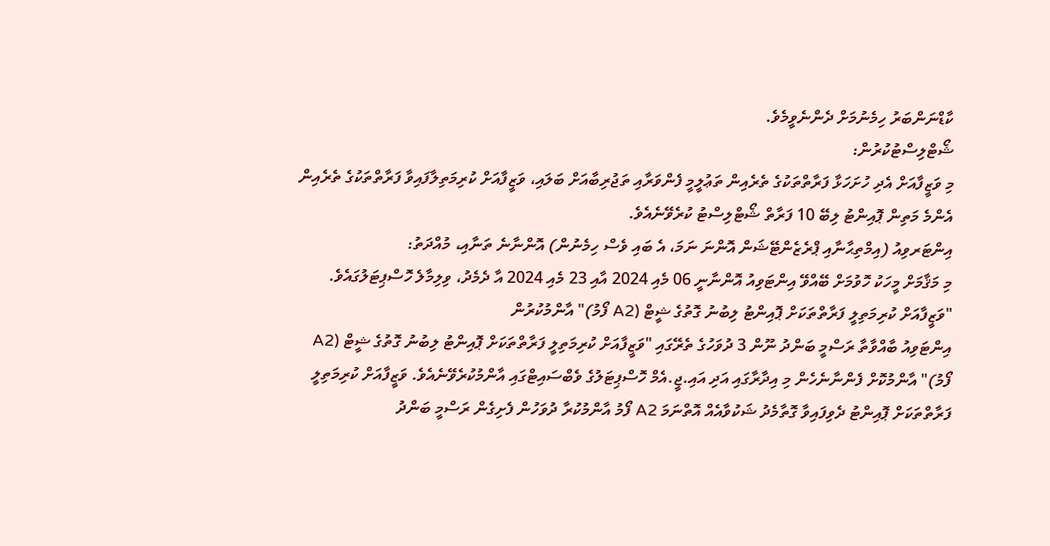ކާޑްނަންބަރު ހިމެނުމަށް ދެންނެވީމެވެ.
ޝޯޓްލިސްޓުކުރުން:
މި ވަޒީފާއަށް އެދި ހުށަހަޅާ ފަރާތްތަކުގެ ތެރެއިން ތަޢުލީމީ ފެންވަރާއި ތަޖުރިބާއަށް ބަލައި، ވަޒީފާއަށް ކުރިމަތިލާފައިވާ ފަރާތްތަކުގެ ތެރެއިން އެންމެ މަތިން ޕޮއިންޓު ލިބޭ 10 ފަރާތް ޝޯޓްލިސްޓު ކުރެވޭނެއެވެ.
އިންޓަރވިއު (އިމްތިޙާނާއި ޕްރެޒެންޓޭޝަން އޮންނަ ނަމަ، އެ ބައި ވެސް ހިމެނުން) އޮންނާނެ ތަނާއި، މުއްދަތު:
މި މަޤާމަށް މީހަކު ހޮވުމަށް ބޭއްވޭ އިންޓަވިއު އޮންނާނީ 06 މެއި 2024 އާއި 23 މެއި 2024 އާ ދެމެދު، ވިލިމާލެ ހޮސްޕިޓަލުގައެވެ.
"ވަޒީފާއަށް ކުރިމަތިލީ ފަރާތްތަކަށް ޕޮއިންޓު ލިބުނު ގޮތުގެ ޝީޓް (A2 ފޯމު)" އާންމުކުރުން
އިންޓަވިއު ބާއްވާތާ ރަސްމީ ބަންދު ނޫން 3 ދުވަހުގެ ތެރޭގައި "ވަޒީފާއަށް ކުރިމަތިލީ ފަރާތްތަކަށް ޕޮއިންޓު ލިބުނު ގޮތުގެ ޝީޓް (A2 ފޯމު)" އާންމުކޮށް ފެންނާނެހެން މި އިދާރާގައި އަދި އައި.ޖީ.އެމް ހޮސްޕިޓަލުގެ ވެބްސައިޓްގައި އާންމުކުރެވޭނެއެވެ. ވަޒީފާއަށް ކުރިމަތިލީ ފަރާތްތަކަށް ޕޮއިންޓު ދެވިފައިވާ ގޮތާމެދު ޝަކުވާއެއް އޮތްނަމަ A2 ފޯމު އާންމުކުރާ ދުވަހުން ފެށިގެން ރަސްމީ ބަންދު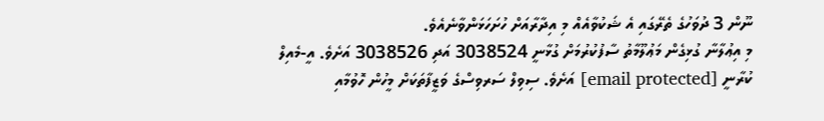ނޫން 3 ދުވަހުގެ ތެރޭގައި އެ ޝަކުވާއެއް މި އިދާރާއަށް ހުށަހަޅަންވާނެއެވެ.
މި އިޢުލާނާ ގުޅިގެން މަޢުލޫމާތު ސާފުކުރުމަށް ގުޅާނީ 3038524 އަދި 3038526 އަށެވެ. އީ-މެއިލް ކުރާނީ [email protected] އަށެވެ. ސިވިލް ސަރވިސްގެ ވަޒީފާތަކަށް މީހުން ހޮވުމާއި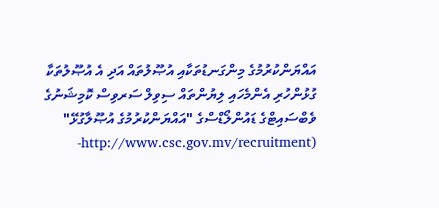އައްޔަންކުރުމުގެ މިންގަނޑުތަކާއި އުޞޫލުތައް އަދި އެ އުޞޫލުތަކާ ގުޅުންހުރި އެންމެހައި ލިޔުންތައް ސިވިލް ސަރވިސް ކޮމިޝަނުގެ ވެބްސައިޓްގެ ޑައުންލޯޑްސްގެ "އައްޔަންކުރުމުގެ އުޞޫލާގުޅޭ" (http://www.csc.gov.mv/recruitment-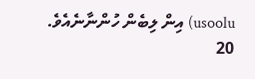usoolu) އިން ލިބެން ހުންނާނެއެވެ.
20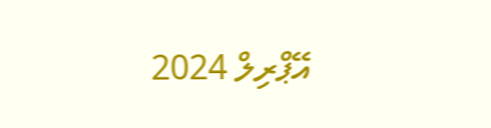އޭޕްރިލް 2024